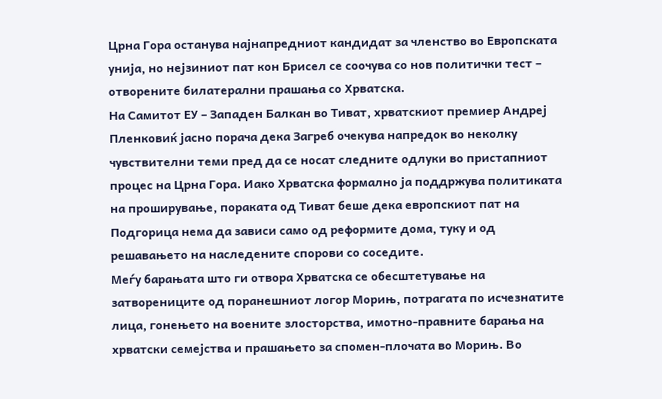Црна Гора останува најнапредниот кандидат за членство во Европската унија, но нејзиниот пат кон Брисел се соочува со нов политички тест – отворените билатерални прашања со Хрватска.
На Самитот ЕУ – Западен Балкан во Тиват, хрватскиот премиер Андреј Пленковиќ јасно порача дека Загреб очекува напредок во неколку чувствителни теми пред да се носат следните одлуки во пристапниот процес на Црна Гора. Иако Хрватска формално ја поддржува политиката на проширување, пораката од Тиват беше дека европскиот пат на Подгорица нема да зависи само од реформите дома, туку и од решавањето на наследените спорови со соседите.
Меѓу барањата што ги отвора Хрватска се обесштетување на затворениците од поранешниот логор Морињ, потрагата по исчезнатите лица, гонењето на воените злосторства, имотно-правните барања на хрватски семејства и прашањето за спомен-плочата во Морињ. Во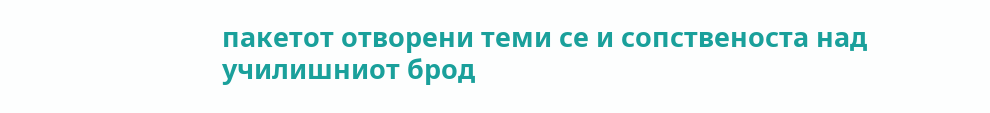пакетот отворени теми се и сопственоста над училишниот брод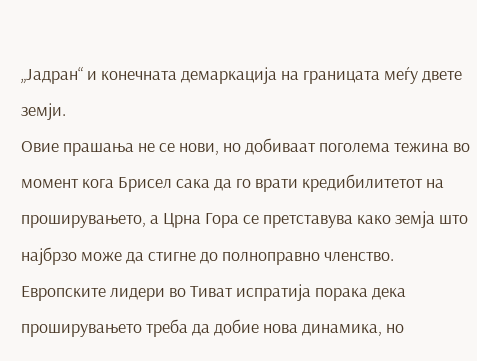„Јадран“ и конечната демаркација на границата меѓу двете земји.
Овие прашања не се нови, но добиваат поголема тежина во момент кога Брисел сака да го врати кредибилитетот на проширувањето, а Црна Гора се претставува како земја што најбрзо може да стигне до полноправно членство. Европските лидери во Тиват испратија порака дека проширувањето треба да добие нова динамика, но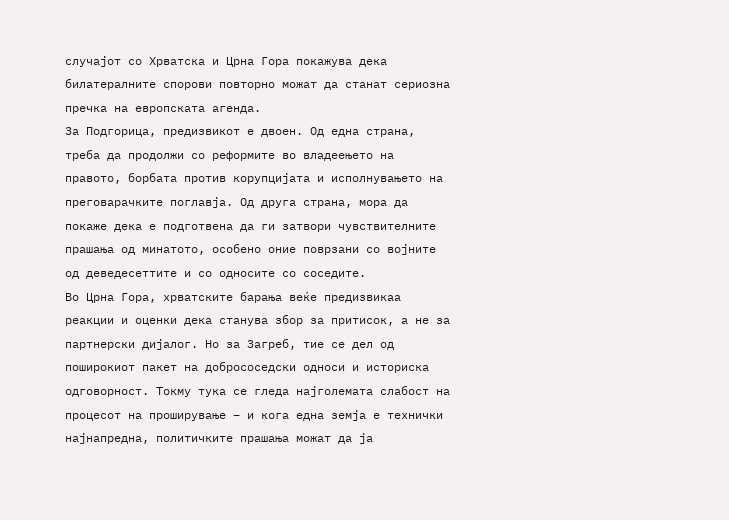случајот со Хрватска и Црна Гора покажува дека билатералните спорови повторно можат да станат сериозна пречка на европската агенда.
За Подгорица, предизвикот е двоен. Од една страна, треба да продолжи со реформите во владеењето на правото, борбата против корупцијата и исполнувањето на преговарачките поглавја. Од друга страна, мора да покаже дека е подготвена да ги затвори чувствителните прашања од минатото, особено оние поврзани со војните од деведесеттите и со односите со соседите.
Во Црна Гора, хрватските барања веќе предизвикаа реакции и оценки дека станува збор за притисок, а не за партнерски дијалог. Но за Загреб, тие се дел од поширокиот пакет на добрососедски односи и историска одговорност. Токму тука се гледа најголемата слабост на процесот на проширување – и кога една земја е технички најнапредна, политичките прашања можат да ја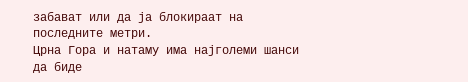забават или да ја блокираат на последните метри.
Црна Гора и натаму има најголеми шанси да биде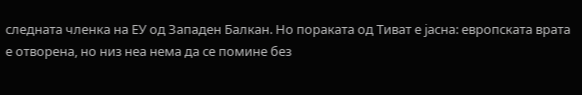следната членка на ЕУ од Западен Балкан. Но пораката од Тиват е јасна: европската врата е отворена, но низ неа нема да се помине без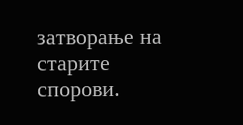затворање на старите спорови.